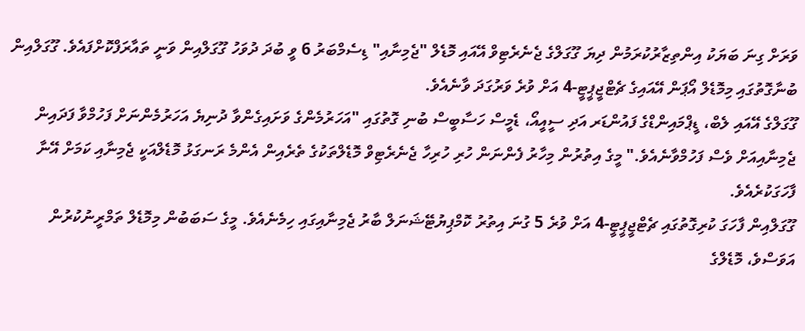ވަރަށް ގިނަ ބަޔަކު އިންތިޒާރުކުރަމުން ދިޔަ ގޫގަލްގެ ޖެނެރެޓިވް އޭއައި މޮޑެލް "ޖެމިނާއި" ޑިސެމްބަރު 6 ވީ ބުދަ ދުވަހު ގޫގަލްއިން ވަނީ ތައާރަފްކޮށްފައެވެ. ގޫގަލްއިން ބުނާގޮތުގައި މިމޮޑެލް އޯޕަން އޭއައިގެ ޗެޓްޖީޕީޓީ-4 އަށް ވުރެ ވަރުގަދަ ވާނެއެވެ.
ގޫގަލްގެ އޭއައި ލެބް، ޑީޕްމައިންޑްގެ ފައުންޑަރ އަދި ސީއީއޯ، ޑެމީސް ހަސާބީސް ބުނި ގޮތުގައި "އަހަރުމެންގެ ވަށައިގެންވާ ދުނިޔެ އަހަރުމެންނަށް ފަހުމްވާ ފަދައިން ޖެމިނާއިއަށް ވެސް ފަހުމްވާނެއެވެ." މީގެ އިތުރުން މިހާރު ފެންނަން ހުރި ހުރިހާ ޖެނެރެޓިވް މޮޑެލްތަކުގެ ތެރެއިން އެންމެ ރަނގަޅު މޮޑެލްއަކީ ޖެމިނާއި ކަމަށް އޭނާ ފާހަގަކުރެއެވެ.
ގޫގަލްއިން ފާހަގަ ކުރިގޮތުގައި ޗެޓްޖީޕީޓީ-4 އަށް ވުރެ 5 ގުނަ އިތުރު ކޮމްޕިޔުޓޭޝަނަލް ބާރު ޖެމިނާއިގައި ހިމެނެއެވެ. މީގެ ސަބަބުން މިމޮޑެލް ތަމްރީނުކުރުން އަވަސްވެ، މޮޑެލްގެ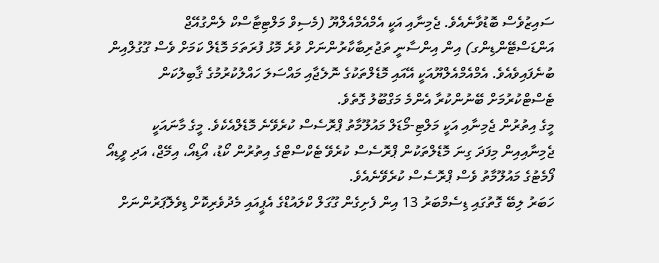ސައިޒުވެސް ބޮޑުވާނެއެވެ. ޖެމިނާއި އަކީ އެމްއެމްއެލްޔޫ (މެސިވް މަލްޓިޓާސްކް ލެންގުއޭޖް އަންޑަސްޓޭންޑިންގ) އިން އިންސާނީ ތަޖުރިބާކާރުންނަށް ވުރެ މޮޅު ފުރަތަމަ މޮޑެލް ކަމަށް ވެސް ގޫގުލްއިން ބުނެފައިވެއެވެ. އެމްއެމްއެލްޔޫއަކީ އޭއައި މޮޑެލްތަކުގެ ނޮލެޖާއި މައްސަލަ ހައްލުކުރުމުގެ ޤާބިލުކަން ޓެސްޓްކުރުމަށް ބޭނުންކުރާ އެންމެ މަގްބޫލު ގޮތެވެ.
މީގެ އިތުރުން ޖެމިނާއި އަކީ މަލްޓި-މޯޑަލް މައުލޫމާތު ޕްރޮސެސް ކުރެވޭނެ މޮޑެލްއެކެވެ. މީގެ މާނައަކީ ޖެމިނާއިއިން މިފަދަ ގިނަ މޮޑެލްތަކުން ޕްރޮސެސް ކުރެވޭ ޓެކްސްޓްގެ އިތުރުން ކޯޑު، އޯޑިއޯ، އިމޭޖް، އަދި ވީޑިއޯ ފޯމެޓުގެ މައުލޫމާތު ވެސް ޕްރޮސެސް ކުރެވޭނެއެވެ.
ހަބަރު ލިބޭ ގޮތުގައި ޑިސެމްބަރު 13 އިން ފެށިގެން ގޫގަލް ކްލައުޑްގެ އެޕީއައި މެދުވެރިކޮށް ޑިވެލޮޕަރުންނަށް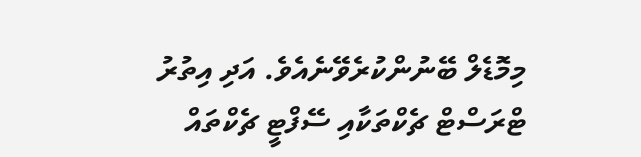މިމޮޑެލް ބޭނުންކުރެވޭނެއެވެ. އަދި އިތުރު ޓްރަސްޓް ޗެކްތަކާއި ސޭފްޓީ ޗެކްތައް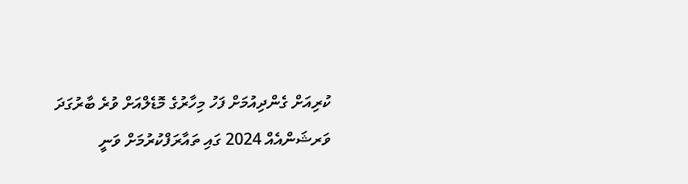ކުރިއަށް ގެންދިއުމަށް ފަހު މިހާރުގެ މޮޑެލްއަށް ވުރެ ބާރުގަދަ ވަރޝަންއެއް 2024 ގައި ތައާރަފްކުރުމަށް ވަނީ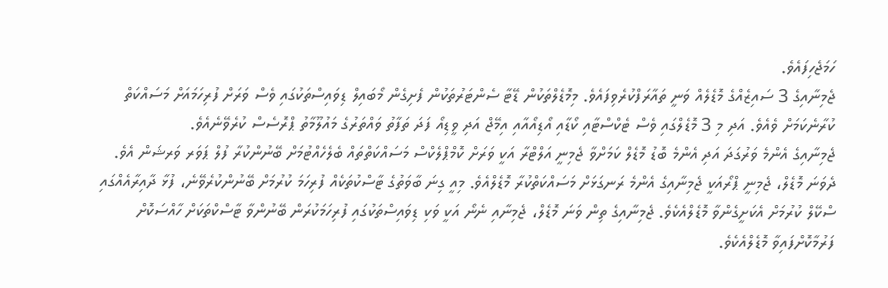ހަމަޖެހިފައެވެ.
ޖެމިނާއިގެ 3 ސައިޒެއްގެ މޮޑެލެއް ވަނީ ތައާރަފްކުރެވިފައެވެ. މިމޮޑެލްތަކުން ޑޭޓާ ސެންޓަރުތަކުން ފެށިގެން މޯބައިލް ޑިވައިސްތަކުގައި ވެސް ވަރަށް ފުރިހަމައަށް މަސައްކަތް ކުރާނެކަމަށް ވެއެވެ. އަދި މި 3 މޮޑެލްގައި ވެސް ޓެކްސްޓާއި ކޯޑާއި އޯޑިއޯއާއި އިމޭޖް އަދި ވީޑިއޯ ފަދަ ތަފާތު ވައްތަރުގެ މައުލޫމާތު ޕްރޮސެސް ކުރެވޭނެއެވެ.
ޖެމިނާއިގެ އެންމެ ވަރުގަދަ އަދި އެންމެ ބޮޑު މޮޑެލް ކަމަށްވާ ޖެމިނީ އަލްޓްރާ އަކީ ވަރަށް ކޮމްޕްލެކްސް މަސައްކަތްތައް ބެލެހެއްޓުމަށް ބޭނުންކުރާ ފުލް ޕަވަރ ވަރޝަން އެވެ. ދެވަނަ މޮޑެލް، ޖެމިނީ ޕްރޯއަކީ ޖެމިނާއިގެ އެންމެ ރަނގަޅަށް މަސައްކަތްކުރާ މޮޑެލްއެވެ. މިއީ ގިނަ ބާވަތުގެ ޓާސްކުތަކެއް ފުރިހަމަ ކުރުމަށް ބޭނުންކުރެވޭނެ، ފުޅާ ދާއިރާއެއްގައި ސްކޭލް ކުރުމަށް އެކަށީގެންވާ މޮޑެލްއެކެވެ. ޖެމިނާއިގެ ތިން ވަނަ މޮޑެލް، ޖެމިނާއި ނެނޯ އަކީ ވަކި ޑިވައިސްތަކުގައި ފުރިހަމަކުރަން ބޭނުންވާ ޓާސްކްތަކަށް ހާއްސަކޮށް ފަރުމާކޮށްފައިވާ މޮޑެލްއެކެވެ.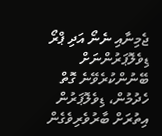ޖެމިނާއި ނެނޯ އަދި ޕްރޯ ޑިވެލޮޕަރުންނަށް ބޭނުންކުރެވޭނެ ގޮތް ހެދުމުން، ޑިވެލޮޕަރުން އިތުރަށް ބާރުވެރިވެގެން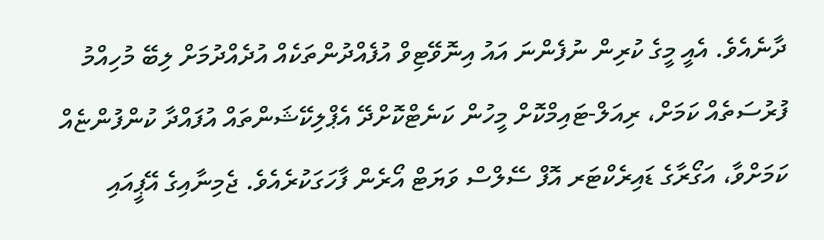ދާނެއެވެ. އެއީ މީގެ ކުރިން ނުފެންނަ އައު އިނޮވޭޓިވް އުފެއްދުންތަކެއް އުދެއްދުމަށް ލިބޭ މުހިއްމު ފުރުސަތެއް ކަމަށް، ރިއަލް-ޓައިމްކޮށް މީހުން ކަނެޓްކޮށްދޭ އެޕްލިކޭޝަންތައް އުފައްދާ ކުންފުންޏެއް ކަމަށްވާ، އަގޯރާގެ ޑައިރެކްޓަރ އޮފް ސޭލްސް ވަޔަޓް އޯރެން ފާހަގަކުރެއެވެ. ޖެމިނާއިގެ އޭޕީއައި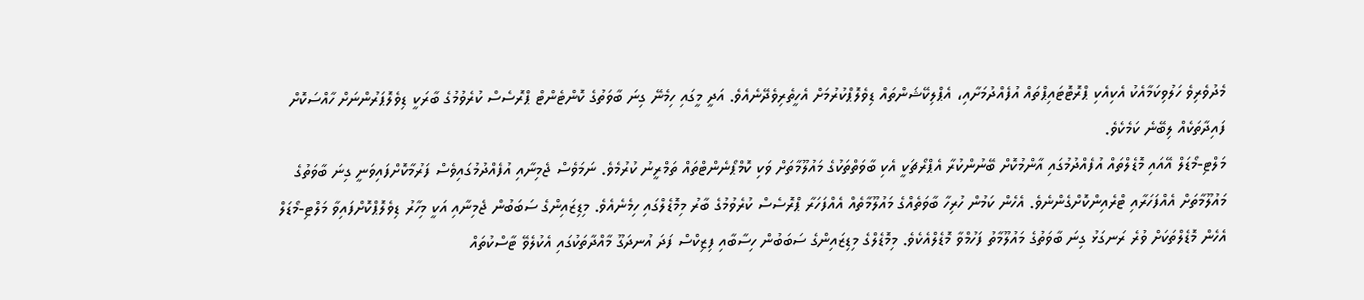މެދުވެރިވެ ހަލުވިކަމާއެކު އެކިއެކި ޕްރޮޓޮޓައިޕްތައް އުފެއްދުމަށާއި، އެޕްލިކޭޝަންތައް ޑިވެލޮޕްކުރުމަށް އެހީތެރިވެދޭނެއެވެ. އަދީ މީގައި ހިމެނޭ ގިނަ ބާވަތުގެ ކޮންޓެންޓް ޕްރޮސެސް ކުރެވުމުގެ ބާރަކީ ޑިވެލޮޕަރުންނަށް ހާއްސަކޮށް ފައިދާތަކެއް ލިބޭނެ ކަމެކެވެ.
މަލްޓި-މޯޑަލް އޭއައި މޮޑެލްތައް އުފެއްދުމުގައި އާންމުކޮށް ބޭނުންކުރާ އެޕްރޯޗަކީ އެކި ބާވަތްތަކުގެ މައުލޫމާތަށް ވަކި ކޮމްޕޯނެންޓްތައް ތަމްރީނު ކުރުމެވެ. ނަމަވެސް ޖެމިނާއި އުފެއްދުމުގައިވެސް ފަރުމާކޮށްފައިވަނީ ގިނަ ބާވަތުގެ މައުލޫމާތަށް އެއްފަހަރާއި ޓްރެއިންކޮށްގެންނެވެ. އެހެން ކަމުން ހުރިހާ ބާވަތެއްގެ މައުލޫމާތެއް އެއްފަހަރާ ޕްރޮސެސް ކުރެވުމުގެ ބާރު މިމޮޑެލްގައި ހިމެނެއެވެ. މިޑިޒައިންގެ ސަބަބުން ޖެމިނާއި އަކީ މިހާރު ޑިވެލޮޕްކޮށްފައިވާ މަލްޓި-މޯޑަލް އެހެން މޮޑެލްތަކަށް ވުރެ ރަނގަޅު ގިނަ ބާވަތުގެ މައުލޫމާތު ފަހުމްވާ މޮޑެލްއެކެވެ. މިމޮޑެލްގެ މިޑިޒައިންގެ ސަބަބުން ހިސާބާއި ފިޒިކްސް ފަދަ އުނދަގޫ މާއްދާތަކުގައި އެކުލެވޭ ޓާސްކުތައް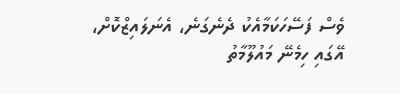ވެސް ފަސޭހަކަމާއެކު ދެނެގަނެ، އެނަލައިޒްކޮށް، އޭގައި ހިމެނޭ މައުލޫމާތު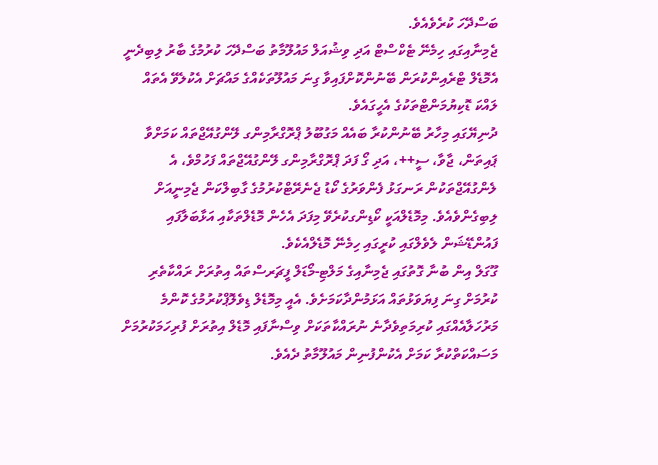ބަސްދޭހަ ކުރެވެއެވެ.
ޖެމިނާއިގައި ހިމެނޭ ޓެކްސްޓް އަދި ވިޝުއަލް މައުލޫމާތު ބަސްދޭހަ ކުރުމުގެ ބާރު ލިބިދެނީ އެމޮޑެލް ޓްރެއިންކުރަން ބޭނުންކޮށްފައިވާ ގިނަ މައުލޫތަކެއްގެ މައްޗަށް އެކުލެވޭ އެތައް ލައްކަ ޑޮކިޔުމަންޓްތަކުގެ އެހީގައެވެ.
ދުނިޔޭގައި މިހާރު ބޭނުންކުރާ ބައެއް މަގުބޫލު ޕްރޮގްރާމިންގ ލޭންގުއޭޖްތައް ކަމަށްވާ ޕައިތަން، ޖާވާ، ސީ++، އަދި ގޯ ފަދަ ޕްރޮގްރާމިންގ ލޭންގުއޭޖްތައް ފަހުމްވެ، އެ ލެންގުއޭޖްތަކުން ރަނގަޅު ފެންވަރުގެ ކޯޑު ޖެނެރޭޓްކުރުމުގެ ގާބިލްކަން ޖެމިނީއަށް ލިބިގެންވެއެވެ. މިމޮޑެލްއަކީ ކޯޑިންގކުރެވޭ މިފަދަ އެހެން މޮޑެލްތަކާއި އަޅާބަލާފައި ފައުންޑޭޝަން ލެވެލްގައި ކުރީގައި ހިމެނޭ މޮޑެލްއެކެވެ.
ގޫގަލް އިން ބުނާ ގޮތުގައި ޖެމިނާއިގެ މަލްޓި-މޯޑަލް ފީޗަރސްތައް އިތުރަށް ރައްކާތެރި ކުރުމަށް ގިނަ ފިޔަވަޅުތައް އަޅަމުންދާކަމަށެވެ. އެއީ މިމޮޑެލް ޑިވެލޮޕްކުރުމުގެ ކޮންމެ މަރުހަލާއެއްގައި ކުރިމަތިވެދާނެ ނުރައްކާތަކަށް ވިސްނާފައި މޮޑެލް އިތުރަށް ފުރިހަމަކުރުމަށް މަސައްކަތްކުރާ ކަމަށް އެކުންފުނިން މައުލޫމާތު ދެއެވެ.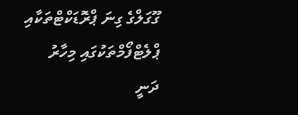ގޫގަލްގެ ގިނަ ޕްރޮޑަކްޓްތަކާއި ޕްލެޓްފޯމްތަކުގައި މިހާރު ދަނީ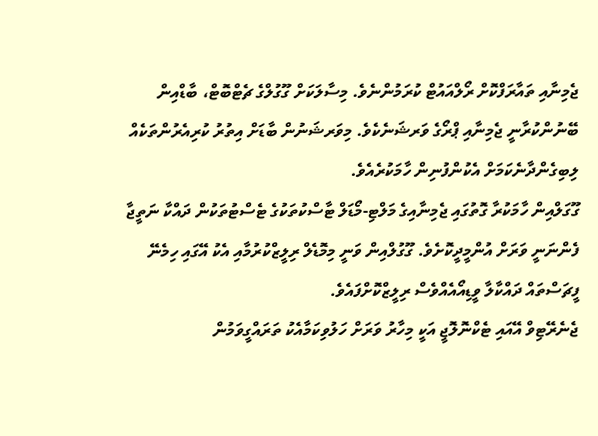ޖެމިނާއި ތައާރަފްކޮށް ރޯލްއައުޓް ކުރަމުންނެވެ. މިސާލަކަށް ގޫގުލްގެ ޗެޓްބޮޓް، ބާޑްއިން ބޭނުންކުރާނީ ޖެމިނާއި ޕްރޯގެ ވަރޝަނެކެވެ. މިވަރޝަނުން ބާޑަށް އިތުރު ކުރިއެރުންތަކެއް ލިބިގެންދާނެކަމަށް އެކުންފުނިން ހާމަކުރެއެވެ.
ގޫގަލްއިން ހާމަކުރާ ގޮތުގައި ޖެމިނާއިގެ މަލްޓި-މޯޑަލް ޓާސްކުތަކުގެ ޓެސްޓުތަކުން ދައްކާ ނަތީޖާ ފެންނަނީ ވަރަށް އުންމީދީކޮށެވެ. ގޫގުލްއިން ވަނީ މިމޮޑެލް ރިލީޒްކުރުމާއި އެކު އޭގައި ހިމެނޭ ފީޗަސްތައް ދައްކާލާ ވީޑިއޯއެއްވެސް ރިލީޒްކޮށްފައެވެ.
ޖެނެރޭޓިވް އޭއައި ޓެކްނޮލޮޖީ އަކީ މިހާރު ވަރަށް ހަލުވިކަމާއެކު ތަރައްގީވަމުން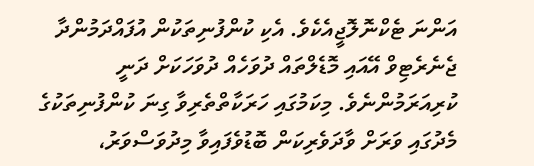އަންނަ ޓެކްނޮލޮޖީއެކެވެ. އެކި ކުންފުނިތަކުން އުފައްދަމުންދާ ޖެނެރެޓިވް އޭއައި މޮޑެލްތައް ދުވަހެއް ދުވަހަކަށް ދަނީ ކުރިއަރަމުންނެވެ. މިކަމުގައި ހަރަކާތްތެރިވާ ގިނަ ކުންފުނިތަކުގެ މެދުގައި ވަރަށް ވާދަވެރިކަން ބޮޑުވެފައިވާ މިދުވަސްވަރު،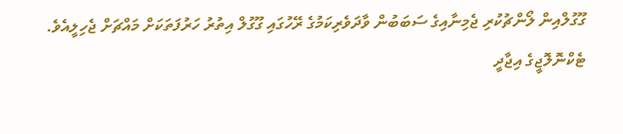ގޫގުލްއިން ލޯންޗުކުރި ޖެމިނާއިގެ ސަބަބުން ވާދަވެރިކަމުގެ ރޭހުގައި ގޫގުލް އިތުރު ހަރުފަތަކަށް މައްޗަށް ޖެހިލީއެވެ.
ޓެކްނޮލޮޖީގެ އިޖާދީ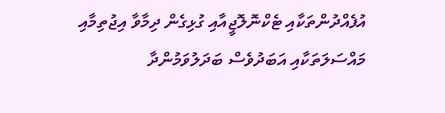އުފެއްދުންތަކާއި ޓެކްނޮލޮޖީއާއި ގުޅިގެން ދިމާވާ އިޖުތިމާއި މައްސަލަތަކާއި އަބަދުވެސް ބަދަލުވަމުންދާ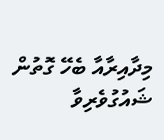މިދާއިރާއާ ބެހޭ ގޮތުން ޝައުގުވެރިވާ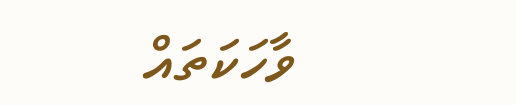ވާހަކަތައް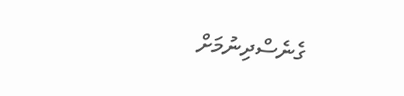ގެނެސްދިނުމަށް